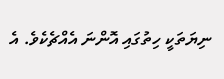ނިޔަތަކީ ހިތުގައި އޮންނަ އެއްޗެކެވެ. އެ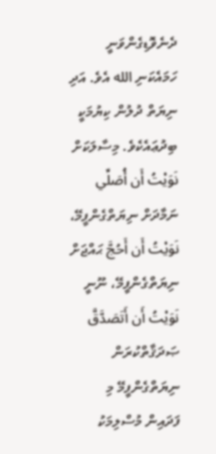ދެނެވޮޑިގެންވަނީ ހަމައެކަނި الله އެވެ. އަދި ނިޔަތް ދުލުން ކިޔުމަކީ ބިދުޢައެކެވެ. މިސާލަކަށް نَوَيْتُ أَن أُصَلِّي ނަމާދަށް ނިޔަތްގެންފީމޭ، نَوَيْتُ أَن أَحُجَّ ޙައްޖަށް ނިޔަތްގެންފީމޭ، ނޫނީ نَوَيْتُ أَن أَتَصَدَّقَّ ޞަދަޤާތްކުރަން ނިޔަތްގެންފީމޭ މި ފަދައިން މުސްލިމަކު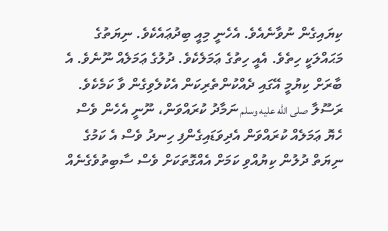ކިޔައިގެން ނުވާނެއެވެ. އެހެނީ މިއީ ބިދުޢައެކެވެ. ނިޔަތުގެ މަޙައްލަކީ ހިތެވެ. އެއީ ހިތުގެ ޢަމަލެކެވެ. ދުލުގެ ޢަމަލެއް ނޫނެވެ. އެ ބާރަށް ކިޔުމީ އޭގައި ދެއްކުންތެރިކަން އެކުލެވިގެން ވާ ކަމެކެވެ. ރަސޫލާ صلى الله عليه وسلم ނަމާދު ކުރައްވަން، ނޫނީ އެހެން ވެސް ހެޔޮ ޢަމަލެއް ކުރައްވަން އެދިވަޑައިގެންފި ހިނދު ވެސް އެ ކަމުގެ ނިޔަތް ދުލުން ކިޔުއްވި ކަމަށް އެއްގޮތަކަށް ވެސް ސާބިތުވެގެނެއް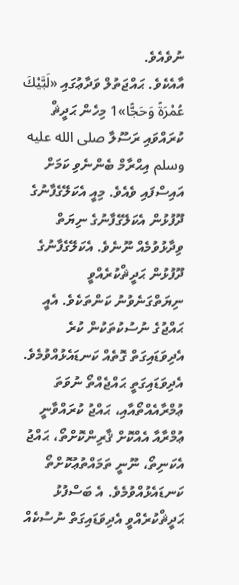ނުވެއެވެ.
އާއެކެވެ. ޙައްޖަތުލް ވަދާޢުގައި «لَبَّيْكَ عُمْرَةً وَحَجًّا»1 މިހެން ޙަދީޘް ކުރައްވައި ރަސޫލާ صلى الله عليه وسلم އިޙްރާމް ބެންނެވި ކަމަށް އައިސްފައި ވެއެވެ. މިއީ އެކަލޭގެފާނުގެ ދޫފުޅުން އެކަލޭގެފާނުގެ ނިޔަތް ވިދާޅުވުމެއް ނޫނެވެ. އެކަލޭގެފާނުގެ ދޫފުޅުން ޙަދީޘްކުރެއްވީ ނިޔަތްގަނެވުނު ކަންތަކެވެ. އެއީ ޙައްޖުގެ ނުސުކުތަކުން ކުރެ އެދިވަޑައިގަތް ގޮތެއް ކަނޑައެޅުއްވުމެވެ. އެދިވަޑައިގަތީ ޙައްޖެއްތޯ ނުވަތަ ޢުމްރާއެއްތޯއާއި، ޙައްޖު ކުރައްވާނީ ޢުމްރާއާ އެއްކޮށް ޤާރިންކޮށްތޯ، ޙައްޖު އެކަނިތޯ، ނޫނީ ތަމައްތުޢުކޮށްތޯ ކަނޑައެޅުއްވުމެވެ. އެ ބަސްފުޅު ޙަދީޘްކުރެއްވީ އެދިވަޑައިގަތް ނުސުކެއް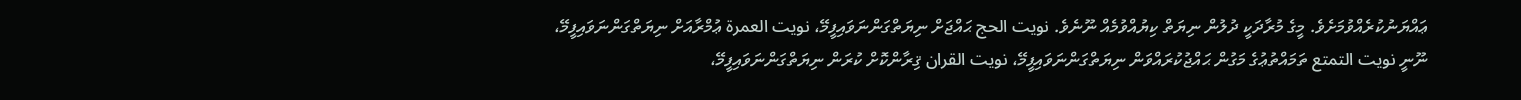ޢައްޔަނުކުރެއްވުމަށެވެ. މީގެ މުރާދަކީ ދުލުން ނިޔަތް ކިޔުއްވުމެއް ނޫނެވެ. نويت الحج ޙައްޖަށް ނިޔަތްގަންނަވައިފީމޭ، نويت العمرة ޢުމްރާއަށް ނިޔަތްގަންނަވައިފީމޭ، ނޫނީ نويت التمتع ތަމައްތުޢުގެ މަގުން ޙައްޖުކުރައްވަން ނިޔަތްގަންނަވައިފީމޭ، نويت القران ޤިރާންކޮށް ކުރަން ނިޔަތްގަންނަވައިފީމޭ،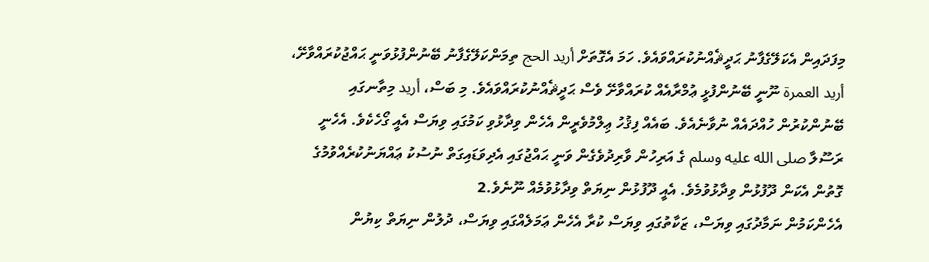މިފަދައިން އެކަލޭގެފާނު ޙަދީޘެއްނުކުރައްވައެވެ. ހަމަ އެގޮތަށް أريد الحج ތިމަންކަލޭގެފާނު ބޭނުންފުޅުވަނީ ޙައްޖުކުރައްވާށޭ، أريد العمرة ނޫނީ ބޭނުންފުޅީ ޢުމްރާއެއް ކުރައްވާށޭ ވެސް ޙަދީޘެއްނުކުރައްވައެވެ. މި ބަސް، أريد މިތާނގައި ބޭނުންކުރުން ހުއްދައެއް ނުވާނެއެވެ. ބައެއް ފިޤުހު ޢިލްމުވެރީން އެހެން ވިދާޅުވި ކަމުގައި ވިޔަސް އެއީ ގޯހެކެވެ. އެހެނީ ރަސޫލާ صلى الله عليه وسلم ގެ އަރިހުން ވާރިދުވެގެން ވަނީ ޙައްޖުގައި އެދިވަޑައިގަތް ނުސުކު ޢައްޔަނުކުރެއްވުމުގެ ގޮތުން އެކަން ދޫފުޅުން ވިދާޅުވުމެވެ. އެއީ ދޫފުޅުން ނިޔަތް ވިދާޅުވުމެއް ނޫނެވެ.2
އެހެންކަމުން ނަމާދުގައި ވިޔަސް، ޒަކާތުގައި ވިޔަސް ކުރާ އެހެން ޢަމަލެއްގައި ވިޔަސް، ދުލުން ނިޔަތް ކިޔުން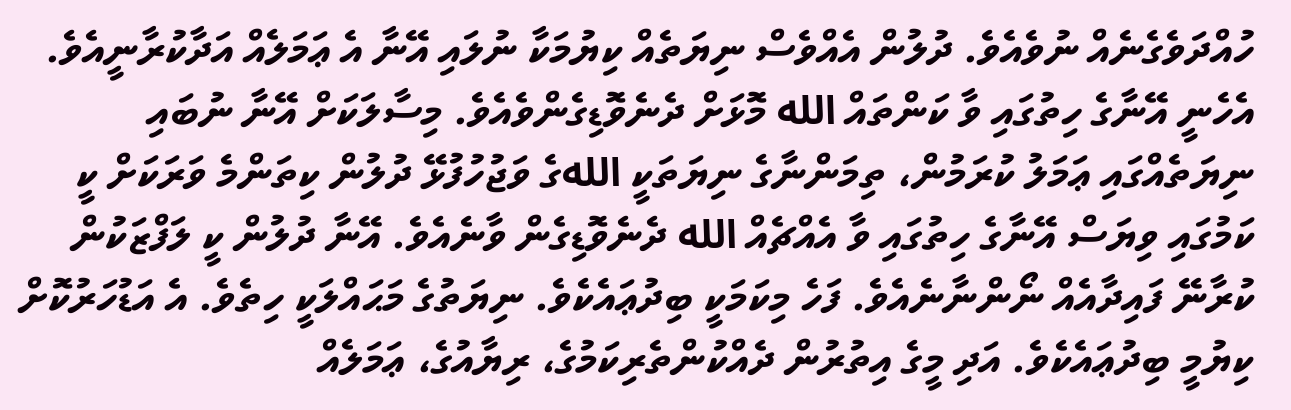ހުއްދަވެގެނެއް ނުވެއެވެ. ދުލުން އެއްވެސް ނިޔަތެއް ކިޔުމަކާ ނުލައި އޭނާ އެ ޢަމަލެއް އަދާކުރާނީއެވެ. އެހެނީ އޭނާގެ ހިތުގައި ވާ ކަންތައް الله މޮޅަށް ދެނެވޮޑިގެންވެއެވެ. މިސާލަކަށް އޭނާ ނުބައި ނިޔަތެއްގައި ޢަމަލު ކުރަމުން، ތިމަންނާގެ ނިޔަތަކީ اللهގެ ވަޖުހުފުޅޭ ދުލުން ކިތަންމެ ވަރަކަށް ކީ ކަމުގައި ވިޔަސް އޭނާގެ ހިތުގައި ވާ އެއްޗެއް الله ދެނެވޮޑިގެން ވާނެއެވެ. އޭނާ ދުލުން ކީ ލަފްޒަކުން ކުރާނޭ ފައިދާއެއް ނޯންނާނެއެވެ. ފަހެ މިކަމަކީ ބިދުޢައެކެވެ. ނިޔަތުގެ މަޙައްލަކީ ހިތެވެ. އެ އަޑުހަރުކޮށް ކިޔުމީ ބިދުޢައެކެވެ. އަދި މީގެ އިތުރުން ދެއްކުންތެރިކަމުގެ، ރިޔާއުގެ، ޢަމަލެއް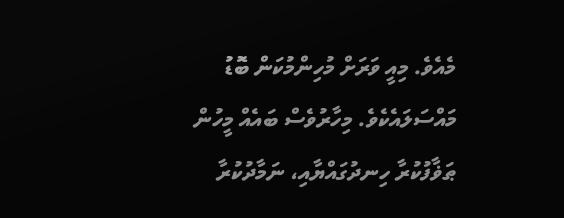މެއެވެ. މިއީ ވަރަށް މުހިންމުކަން ބޮޑު މައްސަލައެކެވެ. މިހާރުވެސް ބައެއް މީހުން ޠަޥާފުކުރާ ހިނދުގައްޔާއި، ނަމާދުކުރާ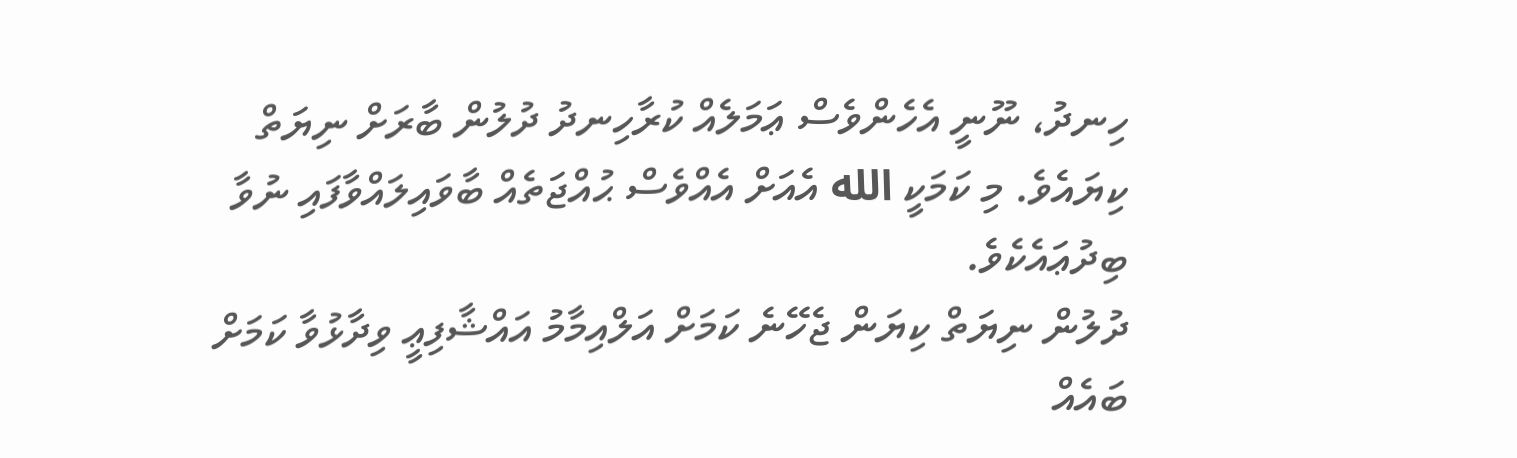ހިނދު، ނޫނީ އެހެންވެސް ޢަމަލެއް ކުރާހިނދު ދުލުން ބާރަށް ނިޔަތް ކިޔައެވެ. މި ކަމަކީ الله އެއަށް އެއްވެސް ޙުއްޖަތެއް ބާވައިލައްވާފައި ނުވާ ބިދުޢައެކެވެ.
ދުލުން ނިޔަތް ކިޔަން ޖެހޭނެ ކަމަށް އަލްއިމާމު އައްޝާފިޢީ ވިދާޅުވާ ކަމަށް ބައެއް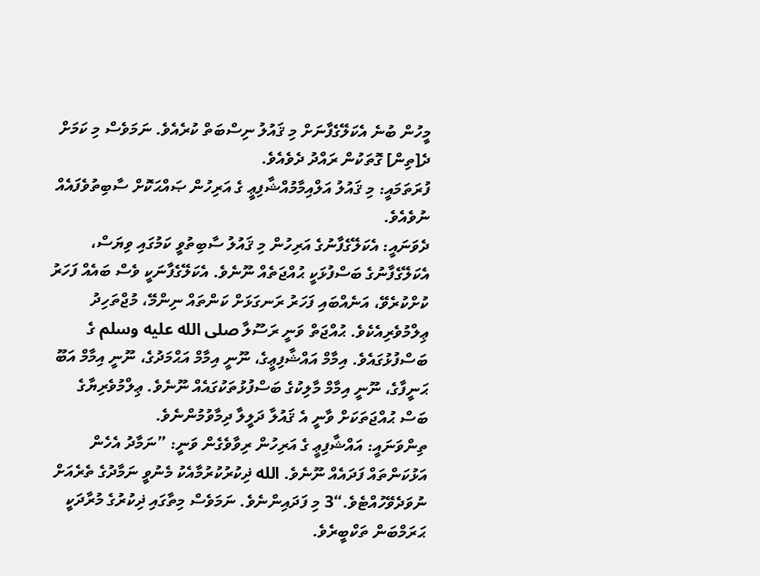މީހުން ބުނެ އެކަލޭގެފާނަށް މި ޤައުލު ނިސްބަތް ކުރެއެވެ. ނަމަވެސް މި ކަމަށް ދެ[ތިން] ގޮތަކުން ރައްދު ދެވެއެވެ.
ފުރަތަމައީ: މި ޤައުލު އަލްއިމާމުއްޝާފިޢީ ގެ އަރިހުން ޞައްޙަކޮށް ސާބިތުވެފައެއް ނުވެއެވެ.
ދެވަނައީ: އެކަލޭގެފާނުގެ އަރިހުން މި ޤައުލު ސާބިތުވީ ކަމުގައި ވިޔަސް، އެކަލޭގެފާނުގެ ބަސްފުޅަކީ ޙުއްޖަތެއް ނޫނެވެ. އެކަލޭގެފާނަކީ ވެސް ބައެއް ފަހަރު ކުށްކުރެވޭ، އަނެއްބައި ފަހަރު ރަނގަޅަށް ކަންތައް ނިންމޭ، މުޖްތަހިދު ޢިލްމުވެރިއެކެވެ. ޙުއްޖަތް ވަނީ ރަސޫލާ صلى الله عليه وسلم ގެ ބަސްފުޅުގައެވެ. އިމާމް އައްޝާފިޢީގެ، ނޫނީ އިމާމް އަޙްމަދުގެ، ނޫނީ އިމާމް އަބޫ ޙަނީފާގެ، ނޫނީ އިމާމް މާލިކުގެ ބަސްފުޅުތަކުގައެއް ނޫނެވެ. ޢިލްމުވެރިޔާގެ ބަސް ޙުއްޖަތަކަށް ވާނީ އެ ޤައުލާ ދަލީލާ ދިމާވުމުންނެވެ.
ތިންވަނައީ: އައްޝާފިޢީ ގެ އަރިހުން ރިވާވެގެން ވަނީ: ”ނަމާދު އެހެން އަޅުކަންތައް ފަދައެއް ނޫނެވެ. الله ޛިކުރުކުރުމާއެކު މެނުވީ ނަމާދުގެ ތެރެއަށް ނުވަދެވޭހުއްޓެވެ.“3 މި ފަދައިންނެވެ. ނަމަވެސް މިތާގައި ޛިކުރުގެ މުރާދަކީ ޙަރަމްބަން ތަކްބީރެވެ.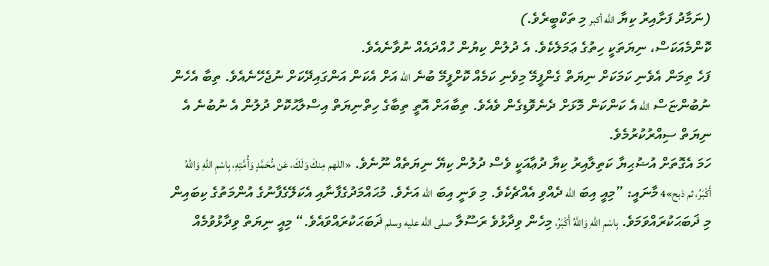(ނަމާދު ފަށާއިރު ކިޔާ الله أكبر މި ތަކްބީރެވެ.)
ކޮންމެއަކަސް، ނިޔަތަކީ ހިތުގެ ޢަމަލެކެވެ. އެ ދުލުން ކިޔުން ހުއްދައެއް ނުވާނެއެވެ.
ފަހެ ތިމަން އެވެނި ކަމަކަށް ނިޔަތް ގެންފީމޭ މިވެނި ކަމެއް ކޮށްފީމޭ ބުނެ الله އަށް އެކަން އަންގައިދޭކަށް ނުޖެހޭނެއެވެ. ތިބާ އެހެން ނުބުންޏަސް الله އެ ކަންކަން މޮޅަށް ދެނެވޮޑިގެން ވެއެވެ. ތިބާއަށް އޮތީ ތިބާގެ ހިތްނިޔަތް އިސްލާޙުކޮށް ދުލުން އެ ނުބުނެ އެ ނިޔަތް ސިއްރުކުރުމެވެ.
ހަމަ އެގޮތަށް އުޟުޙިޔާ ކަތިލާއިރު ކިޔާ ދުޢާއަކީ ވެސް ދުލުން ކިޔޭ ނިޔަތެއް ނޫނެވެ. «اللهم مِنكَ وَلَكَ، عَن مُّحَمَّدٍ وَأُمَّتِهِ، بِاسْمِ اللهِ وَاللهُ أَكْبَرُ، ثم ذبح»4 މާނައީ: ”މިއީ އިބަ الله ދެއްވި އެއްޗެކެވެ. މި ވަނީ އިބަ الله އަށެވެ. މުޙައްމަދުގެފާނާއި އެކަލޭގެފާނުގެ އުންމަތުގެ ކިބައިން މި ޛަބަޙަކުރައްވަމަވެ. بِاسْمِ اللهِ وَاللهُ أَكْبَرُ، މިހެން ވިދާޅުވެ ރަސޫލާ صلى الله عليه وسلم ޛަބަޙަކުރައްވައެވެ.“ މިއީ ނިޔަތް ވިދާޅުވުމެއް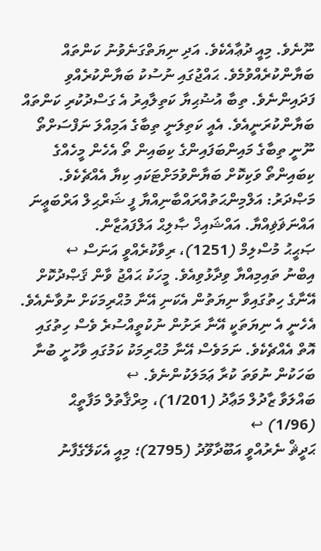ނޫނެވެ. މިއީ ދުޢާއެކެވެ. އަދި ނިޔަތްގަނެވުނު ކަންތައް ބަޔާންކުރެއްވުމެވެ. ޙައްޖުގައި ނުސުކު ބަޔާންކުރެއްވި ފަދައިންނެވެ. ތިބާ އުޟުޙިޔާ ކަތިލާއިރު އެ ގަސްދުކުރި ކަންތައް ބަޔާންކުރަނީއެވެ. އެއީ ކަތިލަނީ ތިބާގެ އަމިއްލަ ނަފްސަށްތޯ ނޫނީ ތިބާގެ މައިންބަފައިންގެ ކިބައިން ތޯ އެހެން މީހެއްގެ ކިބައިންތޯ ވަކިކޮށް ބަޔާންވުމަށްޓަކައި ކިޔާ އެއްޗެކެވެ.
މަޞްދަރު: އަލްމިންޙަތުއްރައްބާނިއްޔާ ފީ ޝަރްޙިލް އަރްބަޢީނަ އައްނަޥަޥިއްޔާ. އައްޝައިޚް ޞާލިޙް އަލްފައުޒާން.
ޞަޙީޙު މުސްލިމް (1251)، ރިވާކުރެއްވީ އަނަސް ↩
އިބްނު ތައިމިއްޔާ ވިދާޅުވިއެވެ. މީހަކު ޙައްޖު ވާން ޤަޞްދުކޮށް އޭނާގެ ހިތުގައިވާ ނިޔަތުން އެކަނި އޭނާ މުޙްރިމަކަށް ނުވާނެއެވެ. އެހެނީ އެ ނިޔަތަކީ އޭނާ ރަށުން ނުކުތީއްސުރެ ވެސް ހިތުގައި އޮތް އެއްޗެކެވެ. ނަމަވެސް އޭނާ މުޙްރިމަކު ކަމުގައި ވާހުށީ ބުނާ ބަހަކުން ނުވަތަ ކުރާ ޢަމަލަކުންނެވެ. ↩
ބައްލަވާ ޒާދުލް މަޢާދު (1/201)، މިރްޤާތުލް މަފާތީޙް (1/96) ↩
ޙަދީޘް ނެރުއްވީ އަބޫދާވޫދު (2795)؛ މިއީ އެކަލޭގެފާނު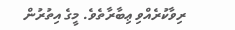ރިވާކުރެއްވި ޢިބާރާތެވެ. މީގެ އިތުރުން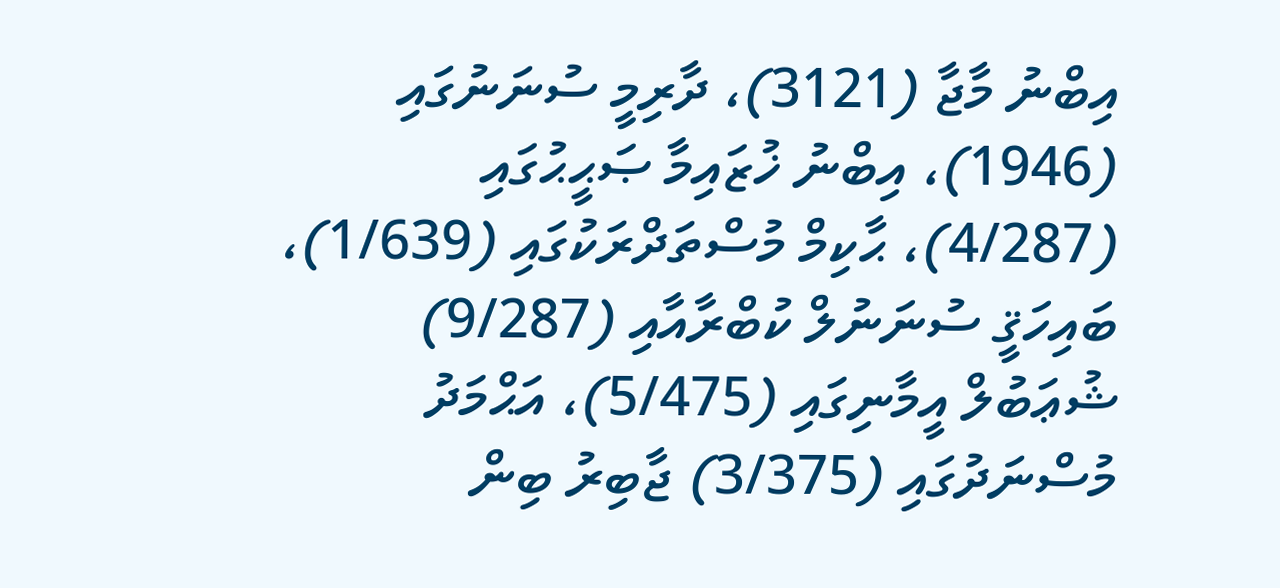އިބްނު މާޖާ (3121)، ދާރިމީ ސުނަނުގައި (1946)، އިބްނު ޚުޒައިމާ ޞަޙީޙުގައި (4/287)، ޙާކިމް މުސްތަދްރަކުގައި (1/639)، ބައިހަޤީ ސުނަނުލް ކުބްރާއާއި (9/287) ޝުޢަބުލް އީމާނިގައި (5/475)، އަޙްމަދު މުސްނަދުގައި (3/375) ޖާބިރު ބިން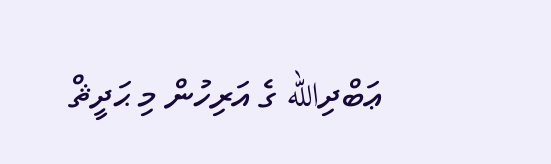ޢަބްދިالله ގެ އަރިހުން މި ޙަދީޘް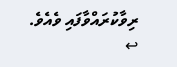ރިވާކުރައްވާފައި ވެއެވެ. ↩